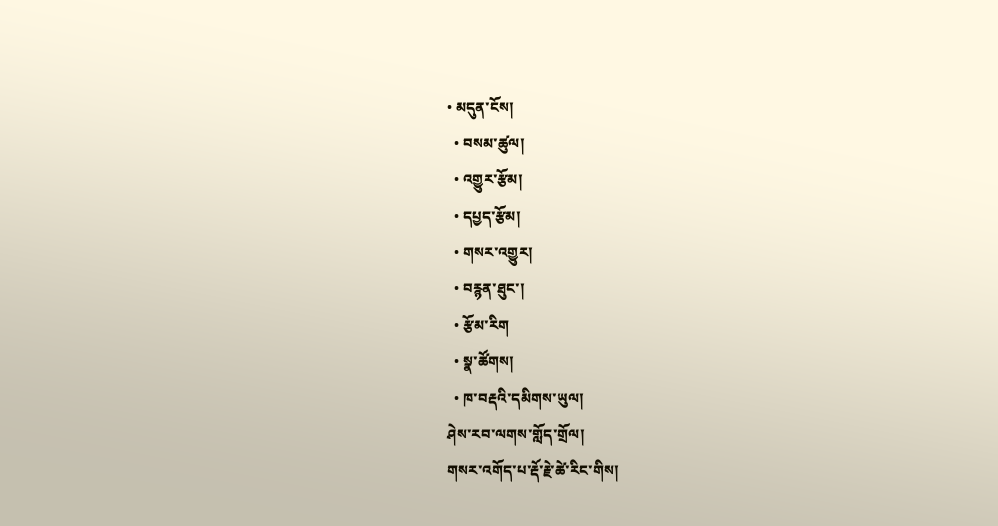• མདུན་ངོས།
  • བསམ་ཚུལ།
  • འགྱུར་རྩོམ།
  • དཔྱད་རྩོམ།
  • གསར་འགྱུར།
  • བརྙན་ཐུང་།
  • རྩོམ་རིག
  • སྣ་ཚོགས།
  • ཁ་བརྡའི་དམིགས་ཡུལ།
ཤེས་རབ་ལགས་གློད་གྲོལ།
གསར་འགོད་པ་རྡོ་རྗེ་ཚེ་རིང་གིས།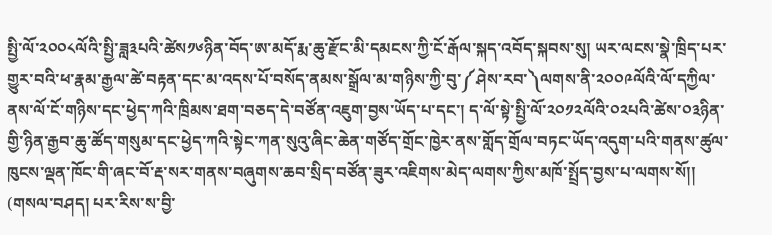སྤྱི་ལོ་༢༠༠༨ལོའི་སྤྱི་ཟླ༣པའི་ཚེས༡༦ཉིན་བོད་ཨ་མདོ་རྨ་ཆུ་རྫོང་མི་དམངས་ཀྱི་ངོ་རྒོལ་སྐད་འབོད་སྐབས་སུ། ཡར་ལངས་སྣེ་ཁྲིད་པར་གྱུར་བའི་ཕ་རྣམ་རྒྱལ་ཚེ་བརྟན་དང་མ་འདས་པོ་བསོད་ནམས་སྒྲོལ་མ་གཉིས་ཀྱི་བུ་༼ཤེས་རབ་༽ལགས་ནི་༢༠༠༩ལོའི་ལོ་དཀྱིལ་ནས་ལོ་ངོ་གཉིས་དང་ཕྱེད་ཀའི་ཁྲིམས་ཐག་བཅད་དེ་བཙོན་འཇུག་བྱས་ཡོད་པ་དང་། ད་ལོ་སྟེ་སྤྱི་ལོ་༢༠༡༢ལོའི་༠༢པའི་ཚེས་༠༣ཉིན་གྱི་ཉིན་རྒྱབ་ཆུ་ཚོད་གསུམ་དང་ཕྱེད་ཀའི་སྟེང་ཀན་སུའུ་ཞིང་ཆེན་གཙོད་གྲོང་ཁྱེར་ནས་གློད་གྲོལ་བཏང་ཡོད་འདུག་པའི་གནས་ཚུལ་ཁུངས་ལྡན་ཁོང་གི་ཞང་བོ་རྡ་སར་གནས་བཞུགས་ཆབ་སྲིད་བཙོན་ཟུར་འཇིགས་མེད་ལགས་ཀྱིས་མཁོ་སྤྲོད་བྱས་པ་ལགས་སོ།།
(གསལ་བཤད། པར་རིས་ས་བྱི་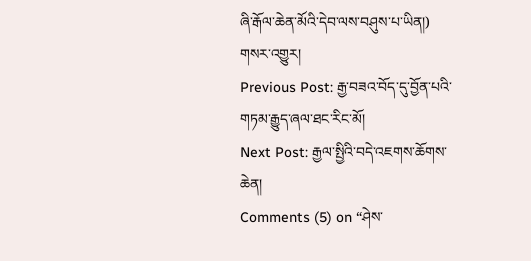ཞི་རྒོལ་ཆེན་མོའི་དེབ་ལས་བཤུས་པ་ཡིན།)
གསར་འགྱུར།
Previous Post: རྒྱ་བཟའ་བོད་དུ་བྱོན་པའི་གཏམ་རྒྱུད་ཞལ་ཐང་རིང་མོ།
Next Post: རྒྱལ་སྤྱིའི་བདེ་འཇགས་ཆོགས་ཆེན།
Comments (5) on “ཤེས་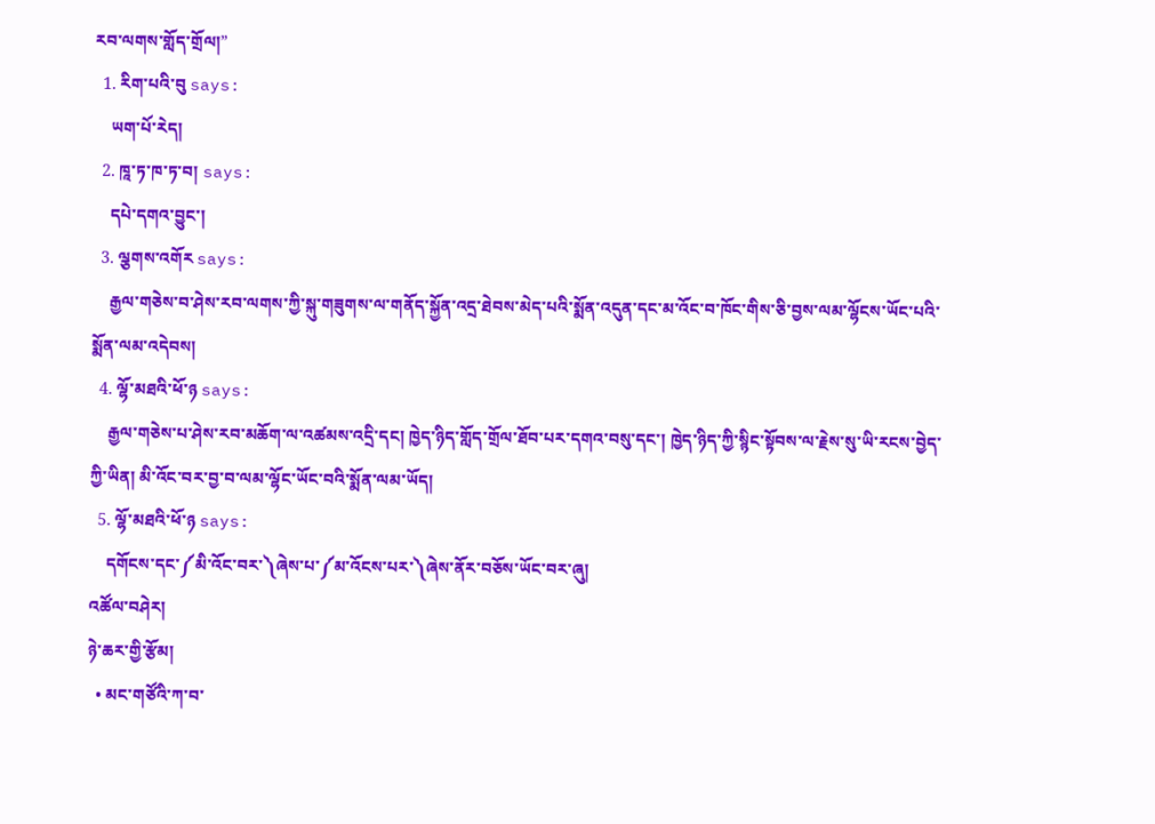རབ་ལགས་གློད་གྲོལ།”
  1. རིག་པའི་བུ says:
    ཡག་པོ་རེད།
  2. ཁཱ་ཏ་ཁ་ཏ་བ། says:
    དཔེ་དགའ་བྱུང་།
  3. ལྕགས་འགོར says:
    རྒྱལ་གཅེས་བ་ཤེས་རབ་ལགས་ཀྱི་སྐུ་གཟུགས་ལ་གནོད་སྐྱོན་འདྲ་ཐེབས་མེད་པའི་སྨོན་འདུན་དང་མ་འོང་བ་ཁོང་གིས་ཅི་བྱས་ལམ་ལྷོངས་ཡོང་པའི་སྨོན་ལམ་འདེབས།
  4. ལྷོ་མཐའི་ཕོ་ཉ says:
    རྒྱལ་གཅེས་པ་ཤེས་རབ་མཆོག་ལ་འཚམས་འདྲི་དང། ཁྱེད་ཉིད་གློད་གྲོལ་ཐོབ་པར་དགའ་བསུ་དང་། ཁྱེད་ཉིད་ཀྱི་སྙིང་སྟོབས་ལ་རྗེས་སུ་ཡི་རངས་བྱེད་ཀྱི་ཡིན། མི་འོང་བར་བྱ་བ་ལམ་ལྷོང་ཡོང་བའི་སྨོན་ལམ་ཡོད།
  5. ལྷོ་མཐའི་ཕོ་ཉ says:
    དགོངས་དང་༼མི་འོང་བར་༽ཞེས་པ་༼མ་འོངས་པར་༽ཞེས་ནོར་བཅོས་ཡོང་བར་ཞུ།
འཚོལ་བཤེར།
ཉེ་ཆར་གྱི་རྩོམ།
  • མང་གཙོའི་ཀ་བ་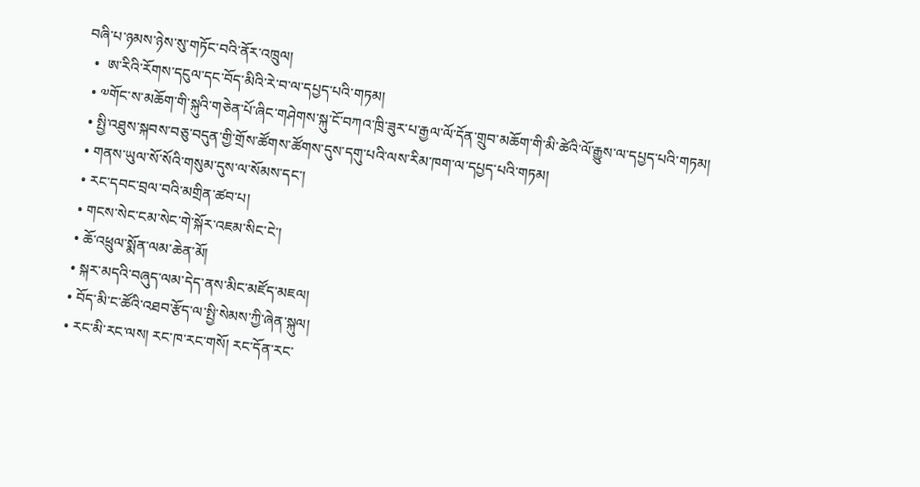བཞི་པ་ཉམས་ཉེས་སུ་གཏོང་བའི་ནོར་འཁྲུལ།
  •  ཨ་རིའི་རོགས་དངུལ་དང་བོད་མིའི་རེ་བ་ལ་དཔྱད་པའི་གཏམ།
  • ༧གོང་ས་མཆོག་གི་སྐུའི་གཅེན་པོ་ཞིང་གཤེགས་སྐུ་ངོ་བཀའ་ཁྲི་ཟུར་པ་རྒྱལ་ལོ་དོན་གྲུབ་མཆོག་གི་མི་ཚེའི་ལོ་རྒྱུས་ལ་དཔྱད་པའི་གཏམ།
  • སྤྱི་འཐུས་སྐབས་བཅུ་བདུན་གྱི་གྲོས་ཚོགས་ཚོགས་དུས་དགུ་པའི་ལས་རིམ་ཁག་ལ་དཔྱད་པའི་གཏམ།
  • གནས་ཡུལ་སོ་སོའི་གསུམ་དུས་ལ་སོམས་དང་།
  • རང་དབང་བྲལ་བའི་མགྲིན་ཚབ་པ།
  • གངས་སེང་ངམ་སེང་གེ་སྐོར་འཇམ་སིང་ངེ་།
  • ཆོ་འཕྲུལ་སྨོན་ལམ་ཆེན་མོ།
  • སྐར་མདའི་བཞུད་ལམ་དེད་ནས་མིང་མཛོད་མཇལ།
  • བོད་མི་ང་ཚོའི་འཐབ་རྩོད་ལ་སྤྱི་སེམས་ཀྱི་ཞེན་སྐུལ།
  • རང་མི་རང་ལས། རང་ཁ་རང་གསོ། རང་དོན་རང་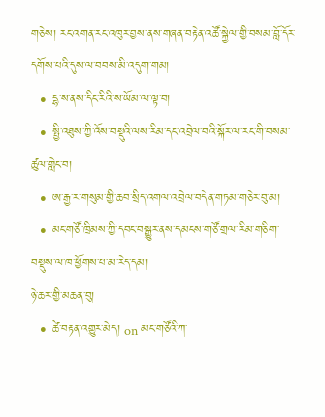གཅེས། རང་འགན་རང་འཁུར་བྱས་ནས་གཞན་བརྟེན་འཚོ་སྐྱེལ་གྱི་བསམ་བློ་དོར་དགོས་པའི་དུས་ལ་བབས་མི་འདུག་གམ།
  • དྷ་ས་ནས་དིང་རིའི་ས་ཡོམ་ལ་ལྟ་བ།
  • སྤྱི་འཐུས་ཀྱི་འོས་བསྡུའི་ལས་རིམ་དང་འབྲེལ་བའི་སྐོར་ལ་རང་གི་བསམ་ཚུལ་གླེང་བ།
  • ཨ་རྒྱ་ར་གསུམ་གྱི་ཆབ་སྲིད་འགལ་འབྲེལ་བདེན་གཏམ་གཅེར་བུ་མ།
  • མང་གཙོ་ཁྲིམས་ཀྱི་དབང་བསྒྱུར་ནས་དམངས་གཙོ་གྲལ་རིམ་གཅིག་བསྡུས་ལ་ཁ་ཕྱོགས་པ་མ་རེད་དམ།
ཉེ་ཆར་གྱི་མཆན་བུ།
  • ཚེ་བརྟན་འགྱུར་མེད། on མང་གཙོའི་ཀ་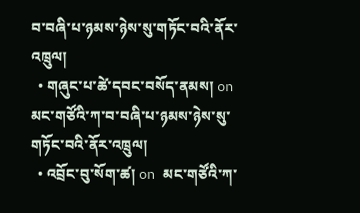བ་བཞི་པ་ཉམས་ཉེས་སུ་གཏོང་བའི་ནོར་འཁྲུལ།
  • གཞུང་པ་ཚེ་དབང་བསོད་ནམས། on མང་གཙོའི་ཀ་བ་བཞི་པ་ཉམས་ཉེས་སུ་གཏོང་བའི་ནོར་འཁྲུལ།
  • འབྲོང་བུ་སོག་ཚ། on མང་གཙོའི་ཀ་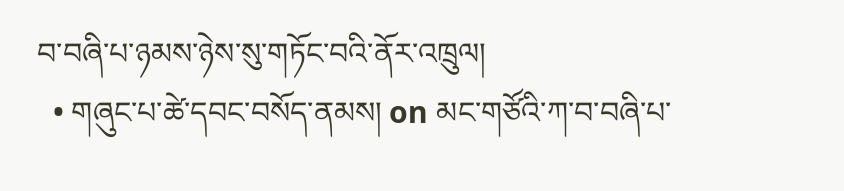བ་བཞི་པ་ཉམས་ཉེས་སུ་གཏོང་བའི་ནོར་འཁྲུལ།
  • གཞུང་པ་ཚེ་དབང་བསོད་ནམས། on མང་གཙོའི་ཀ་བ་བཞི་པ་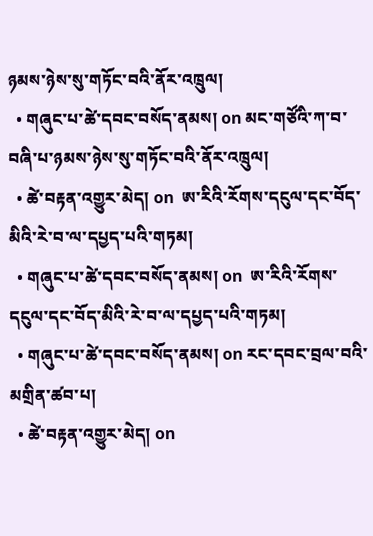ཉམས་ཉེས་སུ་གཏོང་བའི་ནོར་འཁྲུལ།
  • གཞུང་པ་ཚེ་དབང་བསོད་ནམས། on མང་གཙོའི་ཀ་བ་བཞི་པ་ཉམས་ཉེས་སུ་གཏོང་བའི་ནོར་འཁྲུལ།
  • ཚེ་བརྟན་འགྱུར་མེད། on  ཨ་རིའི་རོགས་དངུལ་དང་བོད་མིའི་རེ་བ་ལ་དཔྱད་པའི་གཏམ།
  • གཞུང་པ་ཚེ་དབང་བསོད་ནམས། on  ཨ་རིའི་རོགས་དངུལ་དང་བོད་མིའི་རེ་བ་ལ་དཔྱད་པའི་གཏམ།
  • གཞུང་པ་ཚེ་དབང་བསོད་ནམས། on རང་དབང་བྲལ་བའི་མགྲིན་ཚབ་པ།
  • ཚེ་བརྟན་འགྱུར་མེད། on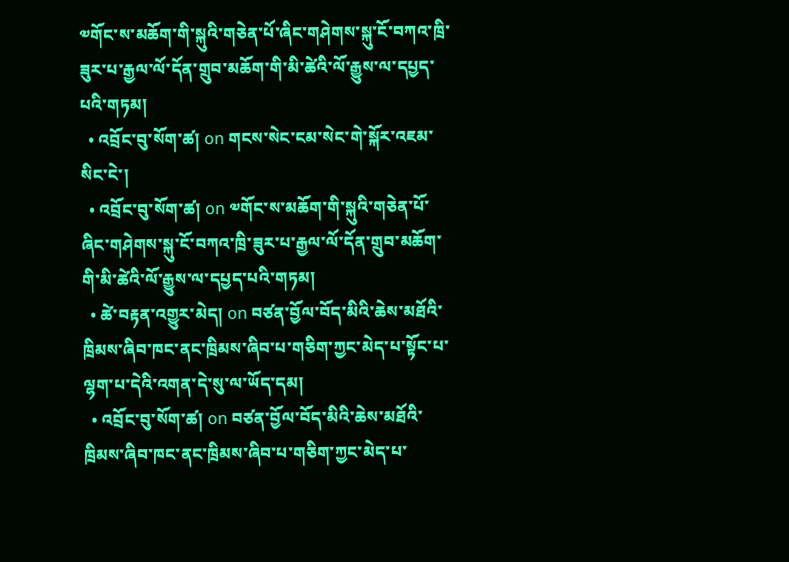༧གོང་ས་མཆོག་གི་སྐུའི་གཅེན་པོ་ཞིང་གཤེགས་སྐུ་ངོ་བཀའ་ཁྲི་ཟུར་པ་རྒྱལ་ལོ་དོན་གྲུབ་མཆོག་གི་མི་ཚེའི་ལོ་རྒྱུས་ལ་དཔྱད་པའི་གཏམ།
  • འབྲོང་བུ་སོག་ཚ། on གངས་སེང་ངམ་སེང་གེ་སྐོར་འཇམ་སིང་ངེ་།
  • འབྲོང་བུ་སོག་ཚ། on ༧གོང་ས་མཆོག་གི་སྐུའི་གཅེན་པོ་ཞིང་གཤེགས་སྐུ་ངོ་བཀའ་ཁྲི་ཟུར་པ་རྒྱལ་ལོ་དོན་གྲུབ་མཆོག་གི་མི་ཚེའི་ལོ་རྒྱུས་ལ་དཔྱད་པའི་གཏམ།
  • ཚེ་བརྟན་འགྱུར་མེད། on བཙན་བྱོལ་བོད་མིའི་ཆེས་མཐོའི་ཁྲིམས་ཞིབ་ཁང་ནང་ཁྲིམས་ཞིབ་པ་གཅིག་ཀྱང་མེད་པ་སྟོང་པ་ལྷག་པ་དེའི་འགན་དེ་སུ་ལ་ཡོད་དམ།
  • འབྲོང་བུ་སོག་ཚ། on བཙན་བྱོལ་བོད་མིའི་ཆེས་མཐོའི་ཁྲིམས་ཞིབ་ཁང་ནང་ཁྲིམས་ཞིབ་པ་གཅིག་ཀྱང་མེད་པ་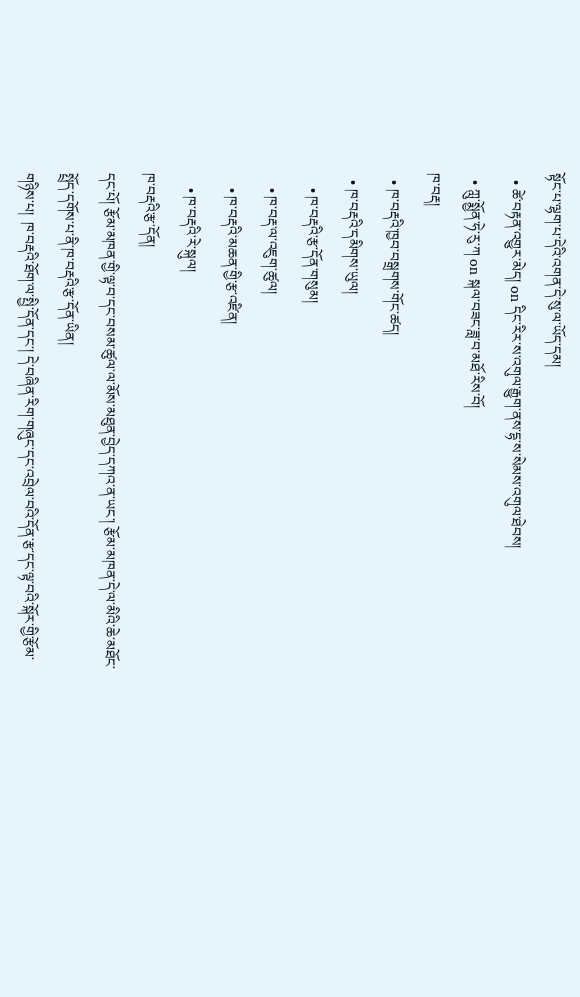སྟོང་པ་ལྷག་པ་དེའི་འགན་དེ་སུ་ལ་ཡོད་དམ།
  • ཚེ་བརྟན་འགྱུར་མེད། on དིང་རིར་ས་འགུལ་རྒྱུག་ནས་དྷ་ས་སེམས་འགུལ་ཐེབས།
  • ཀླུ་སྨྱོན་ཧེ་རུ་ཀ on སྐལ་བཟང་ཟླ་བ་མཐོ་རིས་བོ།
ཁ་བརྡ།
  • ཁ་བརྡའི་ཁྱབ་བསྒྲགས་གོང་ཚད།
  • ཁ་བརྡའི་དམིགས་ཡུལ།
    • ཁ་བརྡའི་རྩ་དོན་གསུམ།
    • ཁ་བརྡ་ལ་འཇུག་ཚུལ།
    • ཁ་བརྡའི་མཆན་གྱི་རྩ་འཛིན།
    • ཁ་བརྡའི་རེ་སྐུལ།
ཁ་བརྡའི་རྩ་དོན།
དང་པོ། རྩོམ་མཁན་གྱི་ལྟ་བ་དང་བསམ་ཚུལ་ལ་མོས་མཐུན་བྱེད་དཀའ་ན་ཡང་། རྩོམ་མཁན་དེ་ལ་མིའི་ཆེ་མཐོང་སྤྲོད་དགོས་པ་ནི་ཁ་བརྡའི་རྩ་དོན་ཡིན།
གཉིས་པ།  ཁ་བརྡའི་ཐོག་ལ་སྤྱི་དོན་དང་། དེ་བཞིན་རིག་གཞུང་དང་འབྲེལ་བའི་དོན་རྩ་དང་ལྟ་བའི་སྐོར་གྱི་རྩོམ་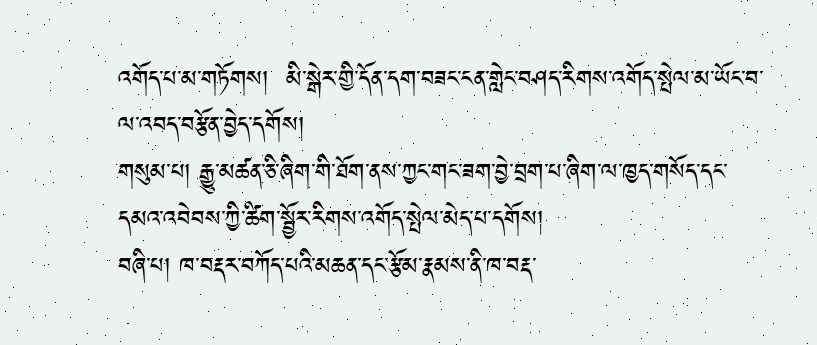འགོད་པ་མ་གཏོགས།  མི་སྒེར་གྱི་དོན་དག་བཟང་ངན་གླེང་བཤད་རིགས་འགོད་སྤེལ་མ་ཡོང་བ་ལ་འབད་བརྩོན་བྱེད་དགོས།
གསུམ་པ། རྒྱུ་མཚན་ཅི་ཞིག་གི་ཐོག་ནས་ཀྱང་གང་ཟག་བྱེ་བྲག་པ་ཞིག་ལ་ཁྱད་གསོད་དང་དམའ་འབེབས་ཀྱི་ཚིག་སྦྱོར་རིགས་འགོད་སྤེལ་མེད་པ་དགོས།
བཞི་པ། ཁ་བརྡར་བཀོད་པའི་མཆན་དང་རྩོམ་རྣམས་ནི་ཁ་བརྡ་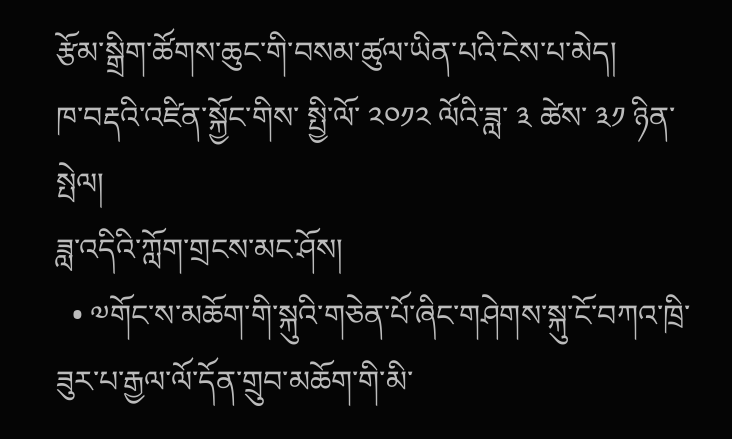རྩོམ་སྒྲིག་ཚོགས་ཆུང་གི་བསམ་ཚུལ་ཡིན་པའི་ངེས་པ་མེད།
ཁ་བརྡའི་འཛིན་སྐྱོང་གིས་ སྤྱི་ལོ་ ༢༠༡༢ ལོའི་ཟླ་ ༣ ཚེས་ ༣༡ ཉིན་སྤེལ།
ཟླ་འདིའི་ཀློག་གྲངས་མང་ཤོས།
  • ༧གོང་ས་མཆོག་གི་སྐུའི་གཅེན་པོ་ཞིང་གཤེགས་སྐུ་ངོ་བཀའ་ཁྲི་ཟུར་པ་རྒྱལ་ལོ་དོན་གྲུབ་མཆོག་གི་མི་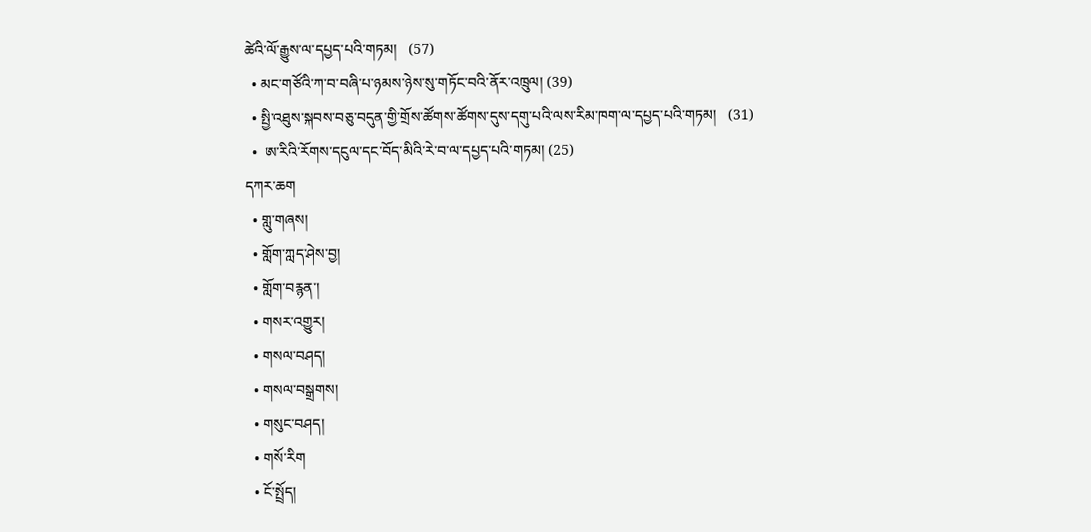ཚེའི་ལོ་རྒྱུས་ལ་དཔྱད་པའི་གཏམ།   (57)
  • མང་གཙོའི་ཀ་བ་བཞི་པ་ཉམས་ཉེས་སུ་གཏོང་བའི་ནོར་འཁྲུལ། (39)
  • སྤྱི་འཐུས་སྐབས་བཅུ་བདུན་གྱི་གྲོས་ཚོགས་ཚོགས་དུས་དགུ་པའི་ལས་རིམ་ཁག་ལ་དཔྱད་པའི་གཏམ།   (31)
  •  ཨ་རིའི་རོགས་དངུལ་དང་བོད་མིའི་རེ་བ་ལ་དཔྱད་པའི་གཏམ། (25)
དཀར་ཆག
  • གླུ་གཞས།
  • གློག་ཀླད་ཤེས་བྱ།
  • གློག་བརྙན་།
  • གསར་འགྱུར།
  • གསལ་བཤད།
  • གསལ་བསྒྲགས།
  • གསུང་བཤད།
  • གསོ་རིག
  • ངོ་སྤྲོད།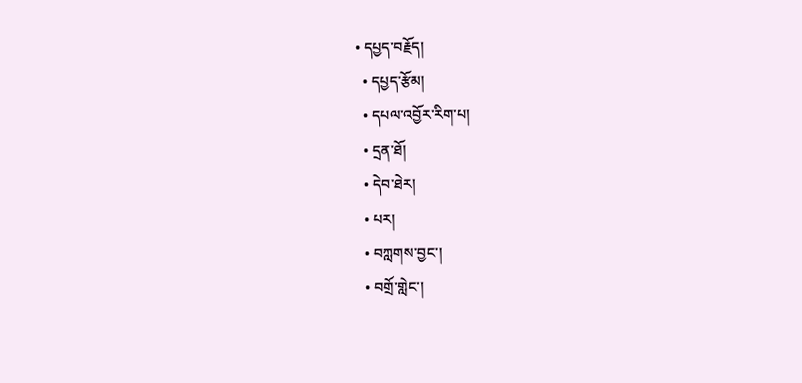• དཔྱད་བརྗོད།
  • དཔྱད་རྩོམ།
  • དཔལ་འབྱོར་རིག་པ།
  • དྲན་ཐོ།
  • དེབ་ཐེར།
  • པར།
  • བཀླགས་བྱང་།
  • བགྲོ་གླེང་།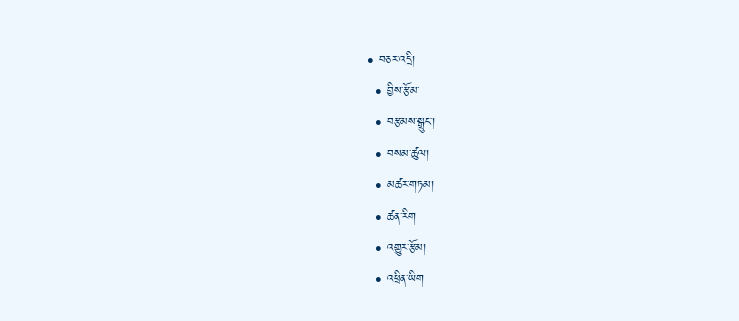• བཅར་འདྲི།
  • བྱིས་རྩོམ་
  • བརྩམས་སྒྲུང་།
  • བསམ་ཚུལ།
  • མཚར་གཏམ།
  • ཚན་རིག
  • འགྱུར་རྩོམ།
  • འཕྲིན་ཡིག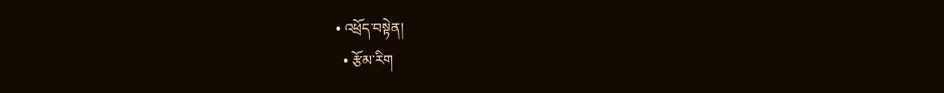• འཕྲོད་བསྟེན།
  • རྩོམ་རིག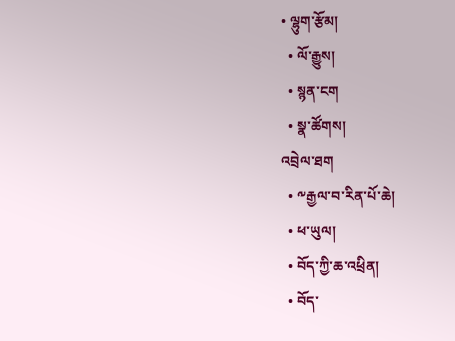• ལྷུག་རྩོམ།
  • ལོ་རྒྱུས།
  • སྙན་ངག
  • སྣ་ཚོགས།
འབྲེལ་ཐག
  • ༸རྒྱལ་བ་རིན་པོ་ཆེ།
  • ཕ་ཡུལ།
  • བོད་ཀྱི་ཆ་འཕྲིན།
  • བོད་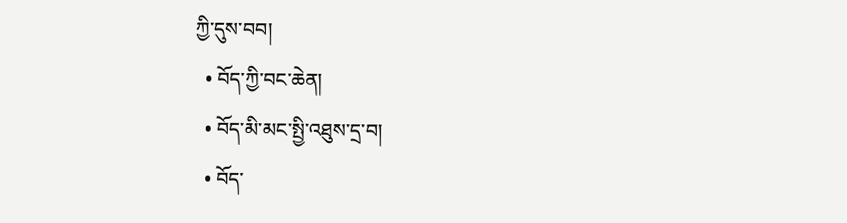ཀྱི་དུས་བབ།
  • བོད་ཀྱི་བང་ཆེན།
  • བོད་མི་མང་སྤྱི་འཐུས་དྲ་བ།
  • བོད་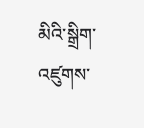མིའི་སྒྲིག་འཛུགས་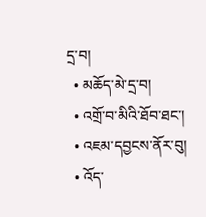དྲ་བ།
  • མཆོད་མེ་དྲ་བ།
  • འགྲོ་བ་མིའི་ཐོབ་ཐང་།
  • འཇམ་དབྱངས་ནོར་བུ།
  • འོད་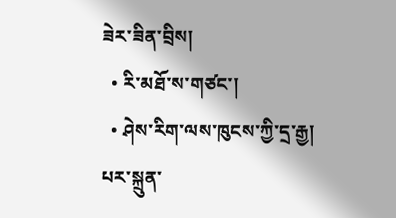ཟེར་ཟིན་བྲིས།
  • རི་མཐོ་ས་གཙང་།
  • ཤེས་རིག་ལས་ཁུངས་ཀྱི་དྲ་རྒྱ།
པར་སྐྲུན་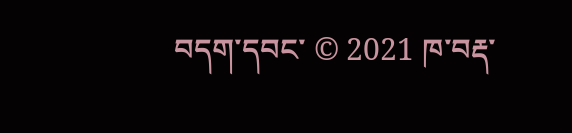བདག་དབང་ © 2021 ཁ་བརྡ་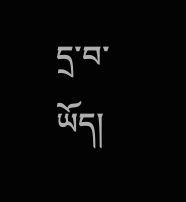དྲ་བ་ཡོད།